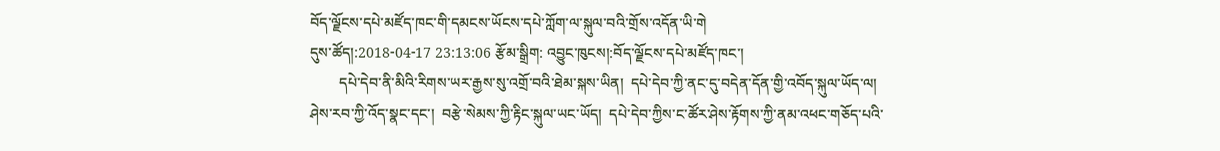བོད་ལྗོངས་དཔེ་མཛོད་ཁང་གི་དམངས་ཡོངས་དཔེ་ཀློག་ལ་སྐུལ་བའི་གྲོས་འདོན་ཡི་གེ
དུས་ཚོད།:2018-04-17 23:13:06 རྩོམ་སྒྲིག: འབྱུང་ཁུངས།:བོད་ལྗོངས་དཔེ་མཛོད་ཁང་།
        དཔེ་དེབ་ནི་མིའི་རིགས་ཡར་རྒྱས་སུ་འགྲོ་བའི་ཐེམ་སྐས་ཡིན།  དཔེ་དེབ་ཀྱི་ནང་དུ་བདེན་དོན་གྱི་འབོད་སྐུལ་ཡོད་ལ།  ཤེས་རབ་ཀྱི་འོད་སྣང་དང་།  བརྩེ་སེམས་ཀྱི་རྟིང་སྐུལ་ཡང་ཡོད།  དཔེ་དེབ་ཀྱིས་ང་ཚོར་ཤེས་རྟོགས་ཀྱི་ནམ་འཕང་གཅོད་པའི་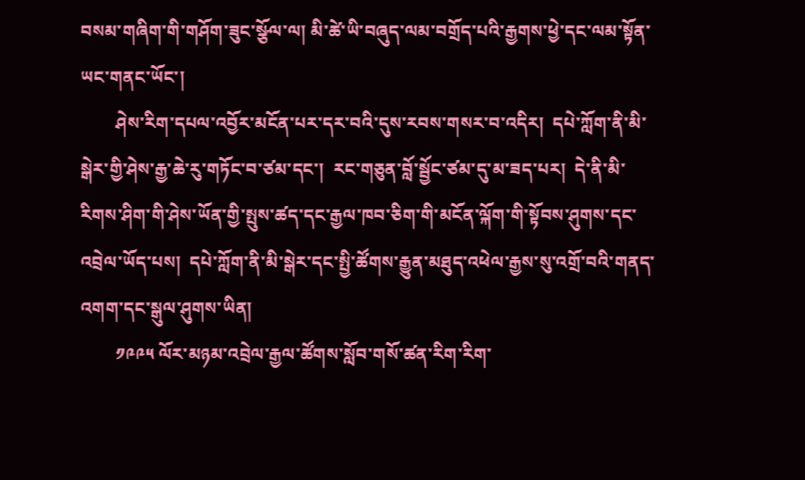བསམ་གཞིག་གི་གཤོག་ཟུང་སྩོལ་ལ། མི་ཚེ་ཡི་བཞུད་ལམ་བགྲོད་པའི་རྒྱགས་ཕྱེ་དང་ལམ་སྟོན་ཡང་གནང་ཡོང་།
        ཤེས་རིག་དཔལ་འབྱོར་མངོན་པར་དར་བའི་དུས་རབས་གསར་བ་འདིར།  དཔེ་ཀློག་ནི་མི་སྒེར་གྱི་ཤེས་རྒྱ་ཆེ་རུ་གཏོང་བ་ཙམ་དང་།  རང་གཅུན་བློ་སྦྱོང་ཙམ་དུ་མ་ཟད་པར།  དེ་ནི་མི་རིགས་ཤིག་གི་ཤེས་ཡོན་གྱི་སྤུས་ཚད་དང་རྒྱལ་ཁབ་ཅིག་གི་མངོན་ལྐོག་གི་སྟོབས་ཤུགས་དང་འབྲེལ་ཡོད་པས།  དཔེ་ཀློག་ནི་མི་སྒེར་དང་སྤྱི་ཚོགས་རྒྱུན་མཐུད་འཕེལ་རྒྱས་སུ་འགྲོ་བའི་གནད་འགག་དང་སྒུལ་ཤུགས་ཡིན།
        ༡༩༩༥ ལོར་མཉམ་འབྲེལ་རྒྱལ་ཚོགས་སློབ་གསོ་ཚན་རིག་རིག་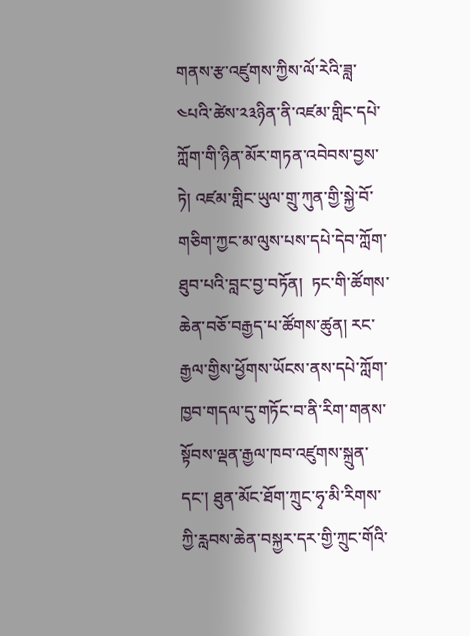གནས་རྩ་འཛུགས་ཀྱིས་ལོ་རེའི་ཟླ་༤པའི་ཚེས་༢༣ཉིན་ནི་འཛམ་གླིང་དཔེ་ཀློག་གི་ཉིན་མོར་གཏན་འབེབས་བྱས་ཏེ། འཛམ་གླིང་ཡུལ་གྲུ་ཀུན་གྱི་སྐྱེ་བོ་གཅིག་ཀྱང་མ་ལུས་པས་དཔེ་དེབ་ཀློག་ཐུབ་པའི་བླང་བྱ་བཏོན།  ཏང་གི་ཚོགས་ཆེན་བཅོ་བརྒྱད་པ་ཚོགས་ཚུན། རང་རྒྱལ་གྱིས་ཕྱོགས་ཡོངས་ནས་དཔེ་ཀློག་ཁྱབ་གདལ་དུ་གཏོང་བ་ནི་རིག་གནས་སྟོབས་ལྡན་རྒྱལ་ཁབ་འཛུགས་སྐྲུན་དང་། ཐུན་མོང་ཐོག་ཀྲུང་ཧྭ་མི་རིགས་ཀྱི་རླབས་ཆེན་བསྐྱར་དར་གྱི་ཀྲུང་གོའི་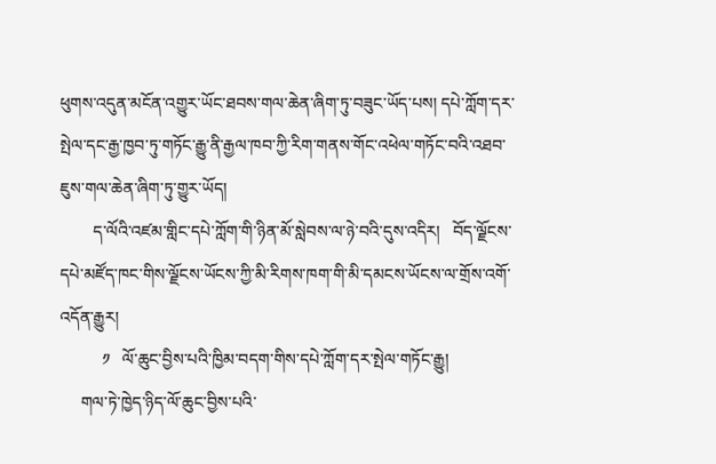ཕུགས་འདུན་མངོན་འགྱུར་ཡོང་ཐབས་གལ་ཆེན་ཞིག་ཏུ་བཟུང་ཡོད་པས། དཔེ་ཀློག་དར་སྤེལ་དང་རྒྱ་ཁྱབ་ཏུ་གཏོང་རྒྱུ་ནི་རྒྱལ་ཁབ་ཀྱི་རིག་གནས་གོང་འཕེལ་གཏོང་བའི་འཐབ་ཇུས་གལ་ཆེན་ཞིག་ཏུ་གྱུར་ཡོད།
        ད་ལོའི་འཛམ་གླིང་དཔེ་ཀློག་གི་ཉིན་མོ་སླེབས་ལ་ཉེ་བའི་དུས་འདིར།   བོད་ལྗོངས་དཔེ་མཛོད་ཁང་གིས་ལྗོངས་ཡོངས་ཀྱི་མི་རིགས་ཁག་གི་མི་དམངས་ཡོངས་ལ་གྲོས་འགོ་འདོན་རྒྱུར།
          ༡   ལོ་ཆུང་བྱིས་པའི་ཁྱིམ་བདག་གིས་དཔེ་ཀློག་དར་སྤེལ་གཏོང་རྒྱུ།
     གལ་ཏེ་ཁྱེད་ཉིད་ལོ་ཆུང་བྱིས་པའི་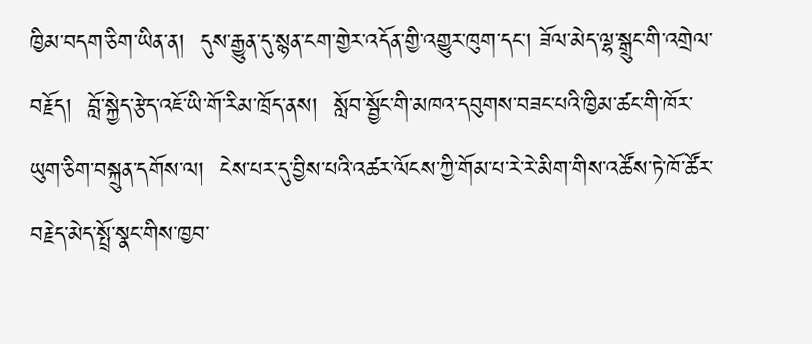ཁྱིམ་བདག་ཅིག་ཡིན་ན།  དུས་རྒྱུན་དུ་སྙན་ངག་གྱེར་འདོན་གྱི་འགྱུར་ཁུག་དང་། ཟོལ་མེད་ལྷ་སྒྲུང་གི་འགྲེལ་བརྗོད།  བློ་སྐྱེད་རྩེད་འཇོ་ཡི་གོ་རིམ་ཁྲོད་ནས།  སློབ་སྦྱོང་གི་མཁའ་དབུགས་བཟང་པའི་ཁྱིམ་ཚང་གི་ཁོར་ཡུག་ཅིག་བསྐྲུན་དགོས་ལ།  ངེས་པར་དུ་བྱིས་པའི་འཚར་ལོངས་ཀྱི་གོམ་པ་རེ་རེ་མིག་གིས་འཚོས་ཏེ་ཁོ་ཚོར་བརྗེད་མེད་སྤྲོ་སྣང་གིས་ཁྱབ་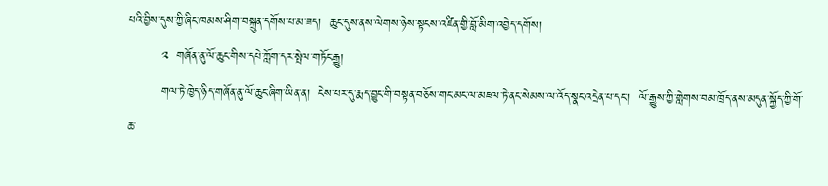པའི་བྱིས་དུས་ཀྱི་ཞིང་ཁམས་ཤིག་བསྐྲུན་དགོས་པ་མ་ཟད།  ཆུང་དུས་ནས་ལེགས་ཉེས་སྟངས་འཛིན་གྱི་བློ་མིག་འབྱེད་དགོས།
        ༢  གཞོན་ནུ་ལོ་ཆུང་གིས་དཔེ་ཀློག་དར་སྤེལ་གཏོང་རྒྱུ།
        གལ་ཏེ་ཁྱེད་ཉིད་གཞོན་ནུ་ལོ་ཆུང་ཞིག་ཡིན་ན།  ངེས་པར་དུ་རྨད་བྱུང་གི་བསྟན་བཅོས་གང་མང་ལ་མཇལ་ཏེ་ནང་སེམས་ལ་འོད་སྣང་འདྲེན་པ་དང་།  ལོ་རྒྱུས་ཀྱི་གླེགས་བམ་ཁྲོད་ནས་མདུན་སྐྱོད་ཀྱི་གོ་ཆ་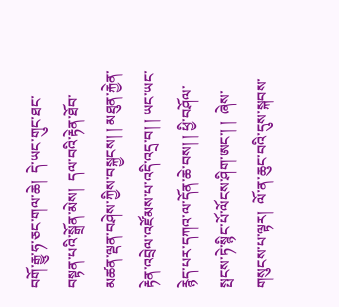བགོ་རྒྱུ་ཧ་ཅང་གལ་ཆེ།  དེ་ཡང་གུང་ཐང་བསྟན་པའི་སྒྲོན་མེས།  དལ་བའི་རྟེན་ཐོབ་མཚན་ལྡན་བཤེས་ཀྱིས་བསྐྱངས། ། མཐུན་རྐྱེན་རྟེན་འབྲེལ་འཛོམས་པ་འདི་འདྲ་བ། ། ཡང་ཡང་རྙེད་པར་དཀའ་ལ་དོན་ཆེ་བས། ། ཕྱི་བཤོལ་སྤངས་ཏེ་སྙིང་པོ་ལོངས་ཤིག་ཨང་། །  ཞེས་གསུངས་པ་ལྟར།  ལོ་ན་ཆུང་བའི་དུས་སྐབས་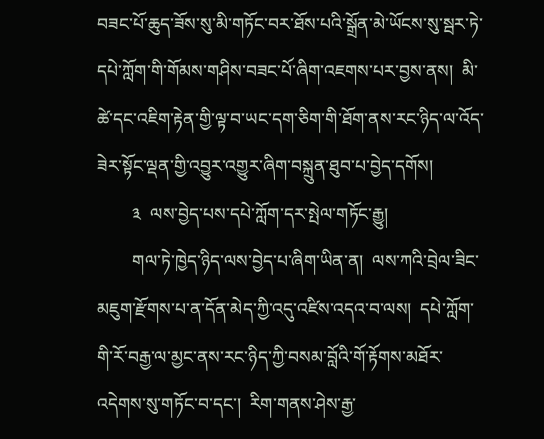བཟང་པོ་ཆུད་ཟོས་སུ་མི་གཏོང་བར་ཐོས་པའི་སྒྲོན་མེ་ཡོངས་སུ་སྦར་ཏེ་དཔེ་ཀློག་གི་གོམས་གཤིས་བཟང་པོ་ཞིག་འཇགས་པར་བྱས་ནས།  མི་ཚེ་དང་འཇིག་རྟེན་གྱི་ལྟ་བ་ཡང་དག་ཅིག་གི་ཐོག་ནས་རང་ཉིད་ལ་འོད་ཟེར་སྟོང་ལྡན་གྱི་འབྱུར་འགྱུར་ཞིག་བསྐྲུན་ཐུབ་པ་བྱེད་དགོས།
        ༣  ལས་བྱེད་པས་དཔེ་ཀློག་དར་སྤེལ་གཏོང་རྒྱུ།
        གལ་ཏེ་ཁྱེད་ཉིད་ལས་བྱེད་པ་ཞིག་ཡིན་ན།  ལས་ཀའི་བྲེལ་ཟིང་མཇུག་རྫོགས་པ་ན་དོན་མེད་ཀྱི་འདུ་འཛིས་འདའ་བ་ལས།  དཔེ་ཀློག་གི་རོ་བརྒྱ་ལ་མྱང་ནས་རང་ཉིད་ཀྱི་བསམ་བློའི་གོ་རྟོགས་མཐོར་འདེགས་སུ་གཏོང་བ་དང་།  རིག་གནས་ཤེས་རྒྱ་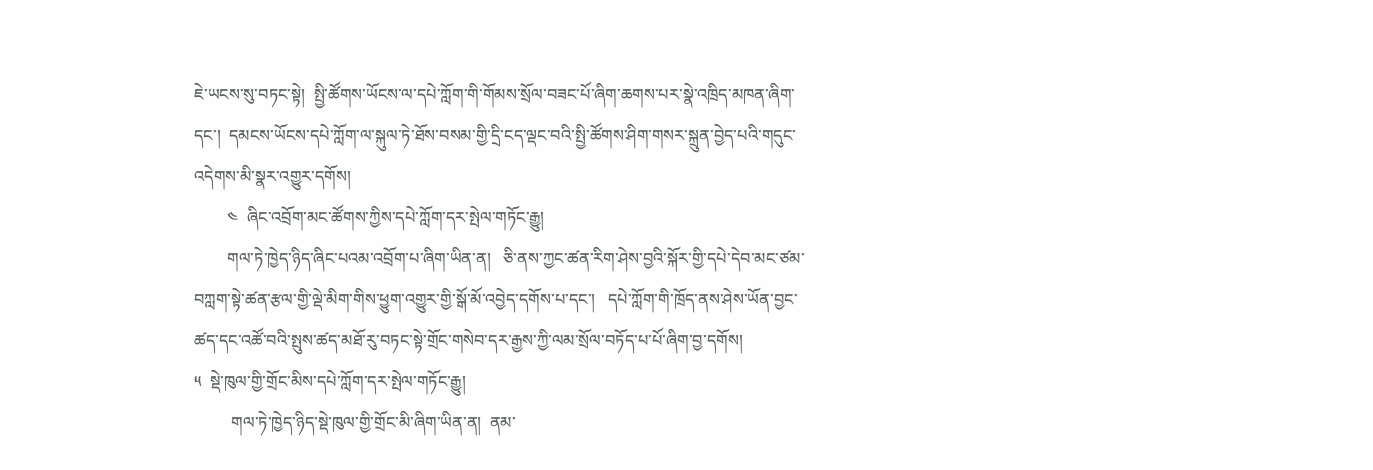ཇེ་ཡངས་སུ་བཏང་སྟེ།  སྤྱི་ཚོགས་ཡོངས་ལ་དཔེ་ཀློག་གི་གོམས་སྲོལ་བཟང་པོ་ཞིག་ཆགས་པར་སྣེ་འཁྲིད་མཁན་ཞིག་དང་།  དམངས་ཡོངས་དཔེ་ཀློག་ལ་སྐུལ་ཏེ་ཐོས་བསམ་གྱི་དྲི་ངད་ལྡང་བའི་སྤྱི་ཚོགས་ཤིག་གསར་སྐྲུན་བྱེད་པའི་གདུང་འདེགས་མི་སྣར་འགྱུར་དགོས།
        ༤  ཞིང་འབྲོག་མང་ཚོགས་ཀྱིས་དཔེ་ཀློག་དར་སྤེལ་གཏོང་རྒྱུ།
        གལ་ཏེ་ཁྱེད་ཉིད་ཞིང་པའམ་འབྲོག་པ་ཞིག་ཡིན་ན།   ཅི་ནས་ཀྱང་ཚན་རིག་ཤེས་བྱའི་སྐོར་གྱི་དཔེ་དེབ་མང་ཙམ་བཀླག་སྟེ་ཚན་རྩལ་གྱི་ལྡེ་མིག་གིས་ཕྱུག་འགྱུར་གྱི་སྒོ་མོ་འབྱེད་དགོས་པ་དང་།   དཔེ་ཀློག་གི་ཁྲོད་ནས་ཤེས་ཡོན་བྱང་ཚད་དང་འཚོ་བའི་སྤུས་ཚད་མཐོ་རུ་བཏང་སྟེ་གྲོང་གསེབ་དར་རྒྱས་ཀྱི་ལམ་སྲོལ་བཏོད་པ་པོ་ཞིག་བྱ་དགོས།
༥  སྡེ་ཁུལ་གྱི་གྲོང་མིས་དཔེ་ཀློག་དར་སྤེལ་གཏོང་རྒྱུ།
         གལ་ཏེ་ཁྱེད་ཉིད་སྡེ་ཁུལ་གྱི་གྲོང་མི་ཞིག་ཡིན་ན།  ནམ་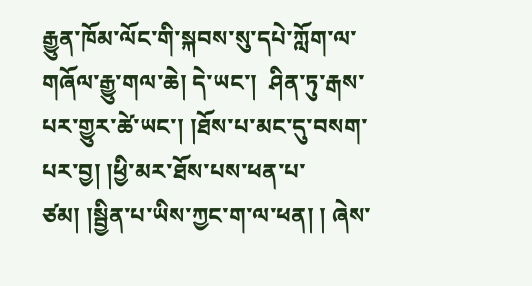རྒྱུན་ཁོམ་ལོང་གི་སྐབས་སུ་དཔེ་ཀློག་ལ་གཞོལ་རྒྱུ་གལ་ཆེ། དེ་ཡང་།  ཤིན་ཏུ་རྒས་པར་གྱུར་ཚེ་ཡང་། །ཐོས་པ་མང་དུ་བསག་པར་བྱ། །ཕྱི་མར་ཐོས་པས་ཕན་པ་ཙམ། །སྦྱིན་པ་ཡིས་ཀྱང་ག་ལ་ཕན། ། ཞེས་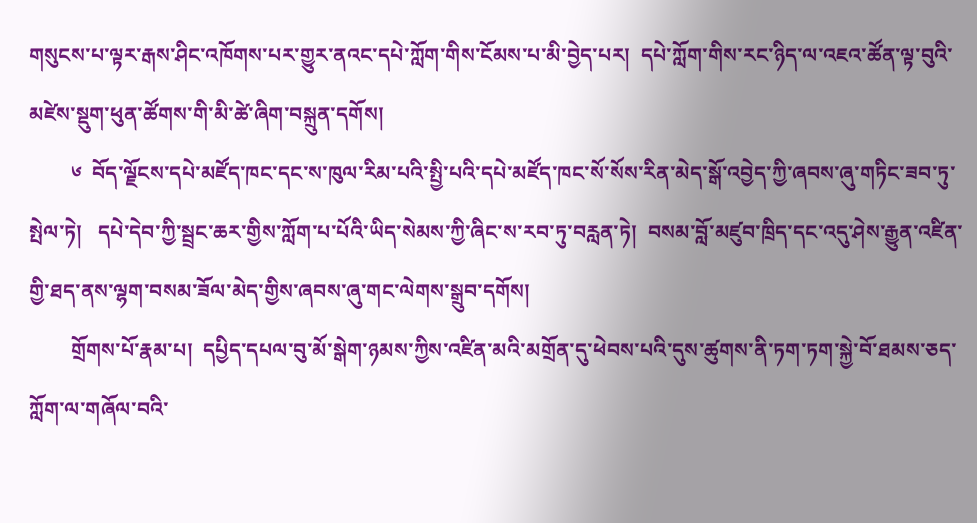གསུངས་པ་ལྟར་རྒས་ཤིང་འཁོགས་པར་གྱུར་ནའང་དཔེ་ཀློག་གིས་ངོམས་པ་མི་བྱེད་པར།  དཔེ་ཀློག་གིས་རང་ཉིད་ལ་འཇའ་ཚོན་ལྟ་བུའི་མཛེས་སྡུག་ཕུན་ཚོགས་གི་མི་ཚེ་ཞིག་བསྐྲུན་དགོས།
        ༦  བོད་ལྗོངས་དཔེ་མཛོད་ཁང་དང་ས་ཁུལ་རིམ་པའི་སྤྱི་པའི་དཔེ་མཛོད་ཁང་སོ་སོས་རིན་མེད་སྒོ་འབྱེད་ཀྱི་ཞབས་ཞུ་གཏིང་ཟབ་ཏུ་སྤེལ་ཏེ།   དཔེ་དེབ་ཀྱི་སྦྲང་ཆར་གྱིས་ཀློག་པ་པོའི་ཡིད་སེམས་ཀྱི་ཞིང་ས་རབ་ཏུ་བརླན་ཏེ།  བསམ་བློ་མཛུབ་ཁྲིད་དང་འདུ་ཤེས་རྒྱུན་འཛིན་གྱི་ཐད་ནས་ལྷག་བསམ་ཟོལ་མེད་གྱིས་ཞབས་ཞུ་གང་ལེགས་སྒྲུབ་དགོས།
        གྲོགས་པོ་རྣམ་པ།  དཔྱིད་དཔལ་བུ་མོ་སྒེག་ཉམས་ཀྱིས་འཛིན་མའི་མགྲོན་དུ་ཕེབས་པའི་དུས་ཚུགས་ནི་ཏག་ཏག་སྐྱེ་བོ་ཐམས་ཅད་ཀློག་ལ་གཞོལ་བའི་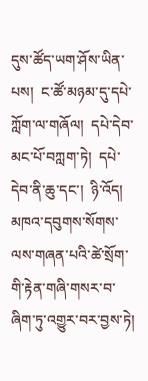དུས་ཚོད་ཡག་ཤོས་ཡིན་པས།  ང་ཚོ་མཉམ་དུ་དཔེ་ཀློག་ལ་གཞོལ།  དཔེ་དེབ་མང་པོ་བཀླག་ཏེ།  དཔེ་དེབ་ནི་ཆུ་དང་།  ཉི་འོད།  མཁའ་དབུགས་སོགས་ལས་གཞན་པའི་ཚེ་སྲོག་གི་རྟེན་གཞི་གསར་བ་ཞིག་ཏུ་འགྱུར་བར་བྱས་ཏེ།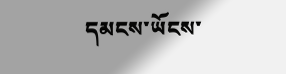དམངས་ཡོངས་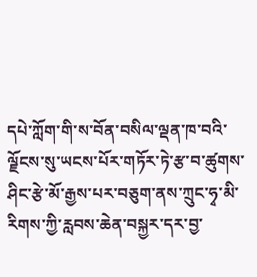དཔེ་ཀློག་གི་ས་བོན་བསིལ་ལྡན་ཁ་བའི་ལྗོངས་སུ་ཡངས་པོར་གཏོར་ཏེ་རྩ་བ་ཚུགས་ཤིང་རྩེ་མོ་རྒྱས་པར་བཅུག་ནས་ཀྲུང་ཧྭ་མི་རིགས་ཀྱི་རླབས་ཆེན་བསྐྱར་དར་བྱ་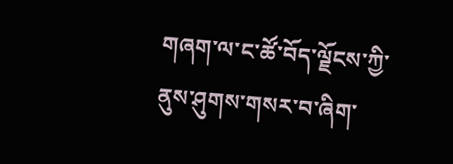གཞག་ལ་ང་ཚོ་བོད་ལྗོངས་ཀྱི་ནུས་ཤུགས་གསར་བ་ཞིག་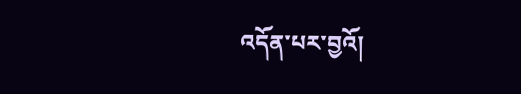འདོན་པར་བྱའོ།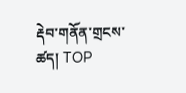རྡེབ་གནོན་གྲངས་ཚད། TOP